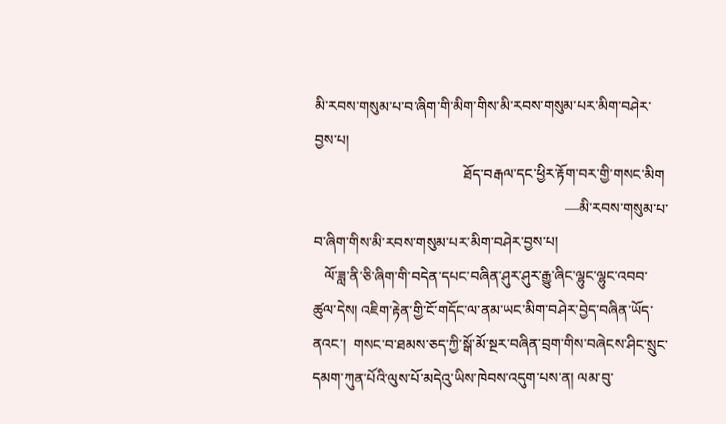མི་རབས་གསུམ་པ་བ་ཞིག་གི་མིག་གིས་མི་རབས་གསུམ་པར་མིག་བཤེར་བྱས་པ།
                                         ཐོད་བརྒལ་དང་ཕྱིར་རྟོག་བར་གྱི་གསང་མིག
                                                                     —མི་རབས་གསུམ་པ་བ་ཞིག་གིས་མི་རབས་གསུམ་པར་མིག་བཤེར་བྱས་པ།
   ལོ་ཟླ་ནི་ཅི་ཞིག་གི་བདེན་དཔང་བཞིན་ཤུར་ཤུར་རྒྱུ་ཞིང་ལྷུང་ལྷུང་འབབ་ཚུལ་དེས། འཇིག་རྟེན་གྱི་ངོ་གདོང་ལ་ནམ་ཡང་མིག་བཤེར་བྱེད་བཞིན་ཡོད་ནའང་།  གསང་བ་ཐམས་ཅད་ཀྱི་སྒོ་མོ་སྔར་བཞིན་བྲག་གིས་བཞེངས་ཤིང་སྲུང་དམག་ཀུན་པོའི་ལུས་པོ་མདེའུ་ཡིས་ཁེབས་འདུག་པས་ན། ལམ་བུ་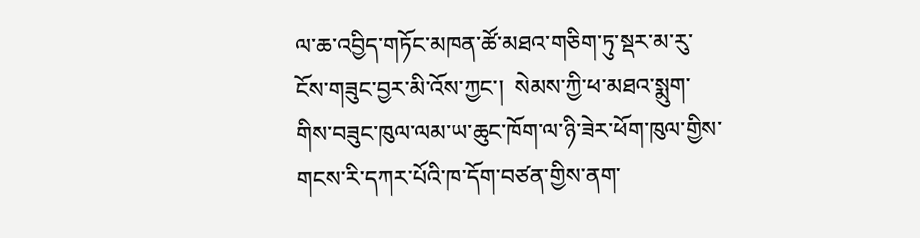ལ་ཆ་འབྱིད་གཏོང་མཁན་ཚོ་མཐའ་གཅིག་ཏུ་སྡར་མ་རུ་ངོས་གཟུང་བྱར་མི་འོས་ཀྱང་།  སེམས་ཀྱི་ཕ་མཐའ་སྨུག་གིས་བཟུང་ཁུལ་ལམ་ཡ་ཆུང་ཁོག་ལ་ཉི་ཟེར་ཕོག་ཁུལ་གྱིས་གངས་རི་དཀར་པོའི་ཁ་དོག་བཙན་གྱིས་ནག་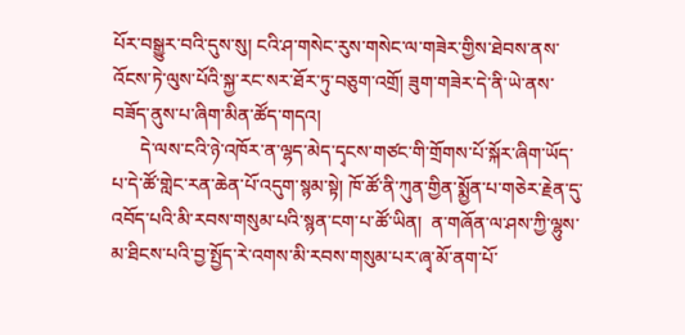པོར་བསྒྱུར་བའི་དུས་སུ། ངའི་ཤ་གསེང་རུས་གསེང་ལ་གཟེར་གྱིས་ཐེབས་ནས་འོངས་ཏེ་ལུས་པོའི་སྐྱ་རང་སར་ཐོར་ཏུ་བཅུག་འགྲོ། ཟུག་གཟེར་དེ་ནི་ཡེ་ནས་བཟོད་ནུས་པ་ཞིག་མིན་ཚོད་གདའ།
      དེ་ལས་ངའི་ཉེ་འཁོར་ན་ལྷད་མེད་དྭངས་གཙང་གི་གྲོགས་པོ་སྐོར་ཞིག་ཡོད་པ་དེ་ཚོ་གླེང་རན་ཆེན་པོ་འདུག་སྙམ་སྟེ། ཁོ་ཚོ་ནི་ཀུན་གྱིན་སྨྱོན་པ་གཅེར་རྗེན་དུ་འབོད་པའི་མི་རབས་གསུམ་པའི་སྙན་ངག་པ་ཚོ་ཡིན།  ན་གཞོན་ལ་ཤས་ཀྱི་ལྷུས་མ་ཐིངས་པའི་བྱ་སྤྱོད་རེ་འགས་མི་རབས་གསུམ་པར་ཞྭ་མོ་ནག་པོ་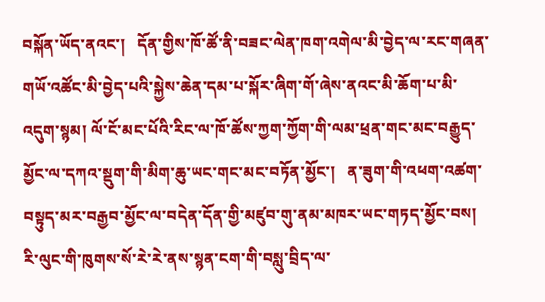བསྐོན་ཡོད་ནའང་།   དོན་གྱིས་ཁོ་ཚོ་ནི་བཟང་ལེན་ཁག་འགེལ་མི་བྱེད་ལ་རང་གཞན་གཡོ་འཚོང་མི་བྱེད་པའི་སྐྱེས་ཆེན་དམ་པ་སྐོར་ཞིག་གོ་ཞེས་ནའང་མི་ཆོག་པ་མི་འདུག་སྙམ། ལོ་ངོ་མང་པོའི་རིང་ལ་ཁོ་ཚོས་ཀྱག་ཀྱོག་གི་ལམ་ཕྲན་གང་མང་བརྒྱུད་མྱོང་ལ་དཀའ་སྡུག་གི་མིག་ཆུ་ཡང་གང་མང་བཏོན་མྱོང་།   ན་ཟུག་གི་འཕག་འཚག་བསྟུད་མར་བརྒྱབ་མྱོང་ལ་བདེན་དོན་གྱི་མཛུབ་གུ་ནམ་མཁར་ཡང་གཏད་མྱོང་བས།   རི་ལུང་གི་ཁུགས་སོ་རེ་རེ་ནས་སྙན་ངག་གི་བསླུ་བྲིད་ལ་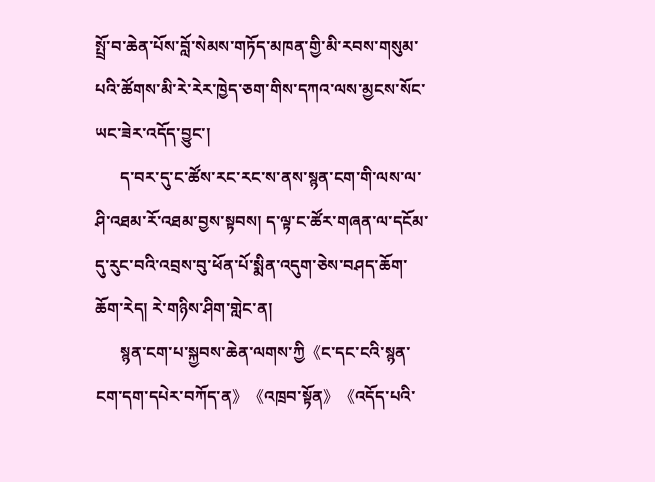སྤྲོ་བ་ཆེན་པོས་བློ་སེམས་གཏོད་མཁན་གྱི་མི་རབས་གསུམ་པའི་ཚོགས་མི་རེ་རེར་ཁྱེད་ཅག་གིས་དཀའ་ལས་མྱངས་སོང་ཡང་ཟེར་འདོད་བྱུང་།
      ད་བར་དུ་ང་ཚོས་རང་རང་ས་ནས་སྙན་ངག་གི་ལས་ལ་ཤི་འཐམ་རོ་འཐམ་བྱས་སྟབས། ད་ལྟ་ང་ཚོར་གཞན་ལ་དངོམ་དུ་རུང་བའི་འབྲས་བུ་ཕོན་པོ་སྨིན་འདུག་ཅེས་བཤད་ཆོག་ཆོག་རེད། རེ་གཉིས་ཤིག་གླེང་ན།
      སྙན་ངག་པ་སྐྱབས་ཆེན་ལགས་ཀྱི《ང་དང་ངའི་སྙན་ངག་དག་དཔེར་བཀོད་ན》《འཁྲབ་སྟོན》《འདོད་པའི་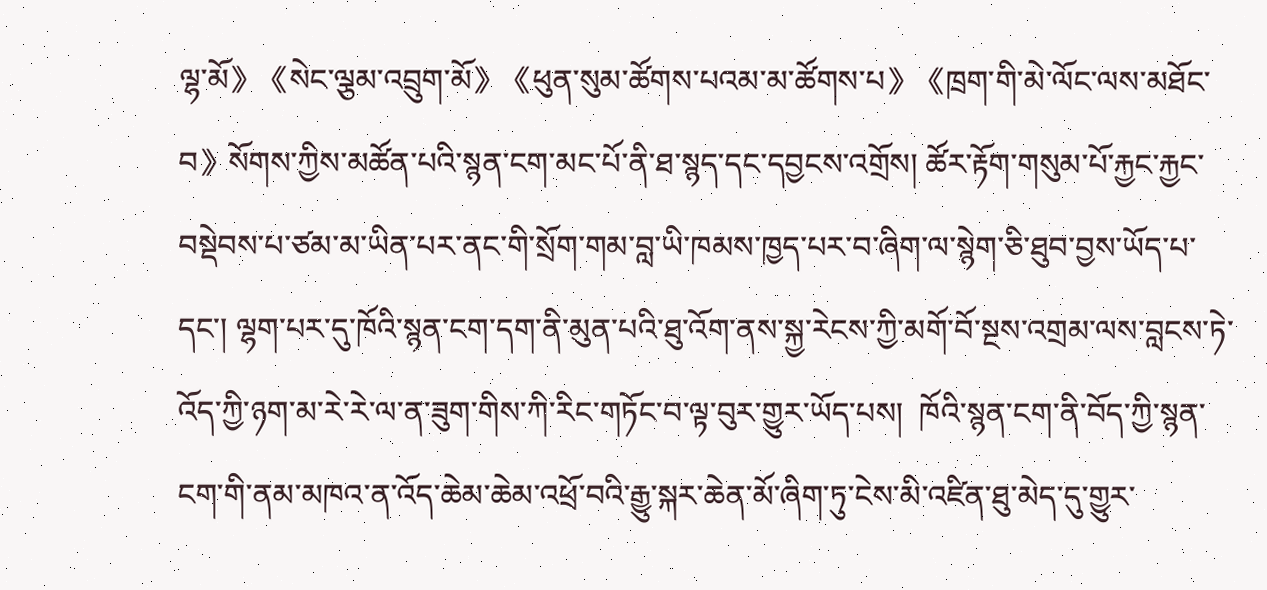ལྷ་མོ》《སེང་ལྕམ་འབྲུག་མོ》《ཕུན་སུམ་ཚོགས་པའམ་མ་ཚོགས་པ》《ཁྲག་གི་མེ་ལོང་ལས་མཐོང་བ》སོགས་ཀྱིས་མཚོན་པའི་སྙན་ངག་མང་པོ་ནི་ཐ་སྙད་དང་དབྱངས་འགྲོས། ཚོར་རྟོག་གསུམ་པོ་རྐྱང་རྐྱང་བསྡེབས་པ་ཙམ་མ་ཡིན་པར་ནང་གི་སྲོག་གམ་བླ་ཡི་ཁམས་ཁྱད་པར་བ་ཞིག་ལ་སྙེག་ཅི་ཐུབ་བྱས་ཡོད་པ་དང་། ལྷག་པར་དུ་ཁོའི་སྙན་ངག་དག་ནི་མུན་པའི་ཐུ་འོག་ནས་སྐྱ་རེངས་ཀྱི་མགོ་བོ་སྔས་འགྲམ་ལས་བླངས་ཏེ་འོད་ཀྱི་ཉག་མ་རེ་རེ་ལ་ན་ཟུག་གིས་ཀི་རིང་གཏོང་བ་ལྟ་བུར་གྱུར་ཡོད་པས།  ཁོའི་སྙན་ངག་ནི་བོད་ཀྱི་སྙན་ངག་གི་ནམ་མཁའ་ན་འོད་ཆེམ་ཆེམ་འཕྲོ་བའི་རྒྱུ་སྐར་ཆེན་མོ་ཞིག་ཏུ་ངེས་མི་འཛིན་ཐུ་མེད་དུ་གྱུར་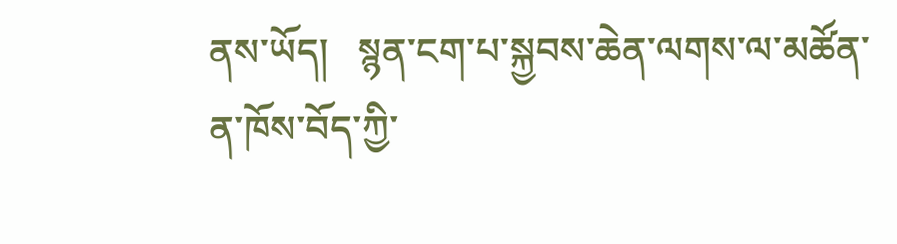ནས་ཡོད།   སྙན་ངག་པ་སྐྱབས་ཆེན་ལགས་ལ་མཚོན་ན་ཁོས་བོད་ཀྱི་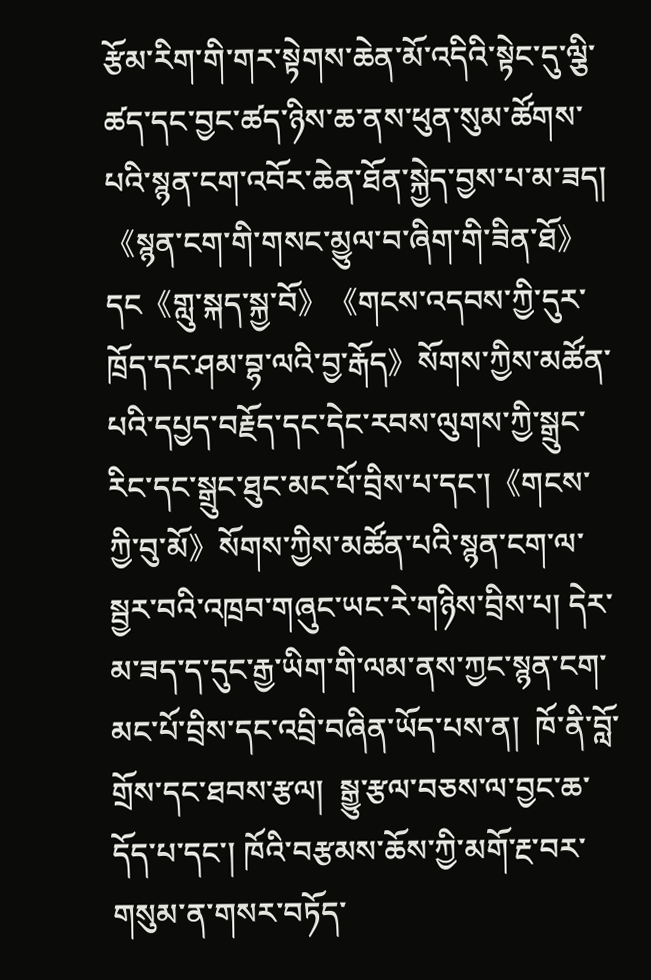རྩོམ་རིག་གི་གར་སྟེགས་ཆེན་མོ་འདིའི་སྟེང་དུ་ལྕི་ཚད་དང་བྱང་ཚད་ཉིས་ཆ་ནས་ཕུན་སུམ་ཚོགས་པའི་སྙན་ངག་འབོར་ཆེན་ཐོན་སྐྱེད་བྱས་པ་མ་ཟད།《སྙན་ངག་གི་གསང་མྱུལ་བ་ཞིག་གི་ཟིན་ཐོ》དང《གླུ་སྐད་སྐྱ་བོ》《གངས་འདབས་ཀྱི་དུར་ཁྲོད་དང་ཤམ་བྷ་ལའི་བྱ་རྒོད》སོགས་ཀྱིས་མཚོན་པའི་དཔྱད་བརྗོད་དང་དེང་རབས་ལུགས་ཀྱི་སྒྲུང་རིང་དང་སྒྲུང་ཐུང་མང་པོ་བྲིས་པ་དང་།《གངས་ཀྱི་བུ་མོ》སོགས་ཀྱིས་མཚོན་པའི་སྙན་ངག་ལ་སྦྱར་བའི་འཁྲབ་གཞུང་ཡང་རེ་གཉིས་བྲིས་པ། དེར་མ་ཟད་ད་དུང་རྒྱ་ཡིག་གི་ལམ་ནས་ཀྱང་སྙན་ངག་མང་པོ་བྲིས་དང་འབྲི་བཞིན་ཡོད་པས་ན།  ཁོ་ནི་བློ་གྲོས་དང་ཐབས་རྩལ།  སྒྱུ་རྩལ་བཅས་ལ་བྱང་ཆ་དོད་པ་དང་། ཁོའི་བརྩམས་ཆོས་ཀྱི་མགོ་རྔ་བར་གསུམ་ན་གསར་བཏོད་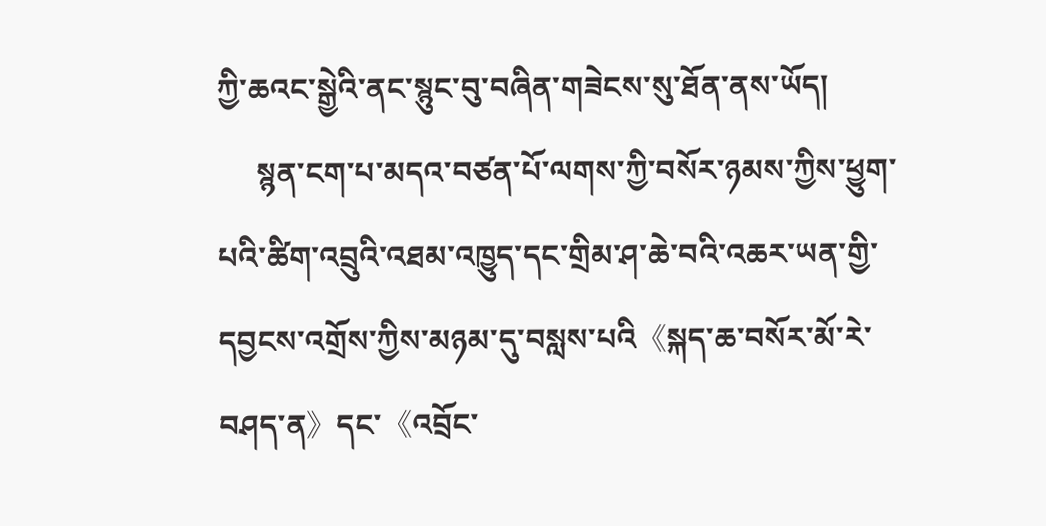ཀྱི་ཆའང་སྒྱེའི་ནང་སྙུང་བུ་བཞིན་གཟེངས་སུ་ཐོན་ནས་ཡོད།
     སྙན་ངག་པ་མདའ་བཙན་པོ་ལགས་ཀྱི་བསོར་ཉམས་ཀྱིས་ཕྱུག་པའི་ཚིག་འབྲུའི་འཐམ་འཁྱུད་དང་གྲིམ་ཤ་ཆེ་བའི་འཆར་ཡན་གྱི་དབྱངས་འགྲོས་ཀྱིས་མཉམ་དུ་བསླས་པའི《སྐད་ཆ་བསོར་མོ་རེ་བཤད་ན》དང་《འབྲོང་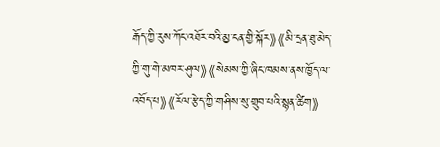རྒོད་ཀྱི་རུས་ཀོང་འཐོར་བའི་མྱ་ངན་གྱི་སྐོར》《མི་དྲན་ཐུ་མེད་ཀྱི་གུ་གེ་མཁར་ཤུལ》《སེམས་ཀྱི་ཞིང་ཁམས་ནས་ཁྱོད་ལ་འབོད་པ》《རོལ་རྩེད་ཀྱི་གཤིས་སུ་གྲུབ་པའི་སྙན་ཚིག》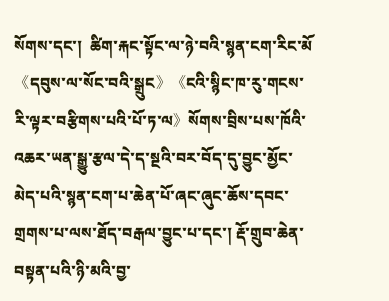སོགས་དང་།  ཚིག་རྐང་སྟོང་ལ་ཉེ་བའི་སྙན་ངག་རིང་མོ《དབུས་ལ་སོང་བའི་སྒྲུང》《ངའི་སྙིང་ཁ་རུ་གངས་རི་ལྟར་བརྩིགས་པའི་པོ་ཏ་ལ》སོགས་བྲིས་པས་ཁོའི་འཆར་ཡན་སྒྱུ་རྩལ་དེ་ད་སྔའི་བར་བོད་དུ་བྱུང་མྱོང་མེད་པའི་སྙན་ངག་པ་ཆེན་པོ་ཞང་ཞུང་ཆོས་དབང་གྲགས་པ་ལས་ཐོད་བརྒལ་བྱུང་པ་དང་། རྡོ་གྲུབ་ཆེན་བསྟན་པའི་ཉི་མའི་བྱ་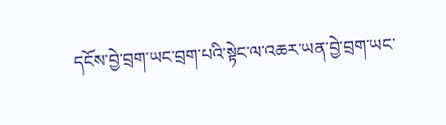དངོས་བྱེ་བྲག་ཡང་བྲག་པའི་སྟེང་ལ་འཆར་ཡན་བྱེ་བྲག་ཡང་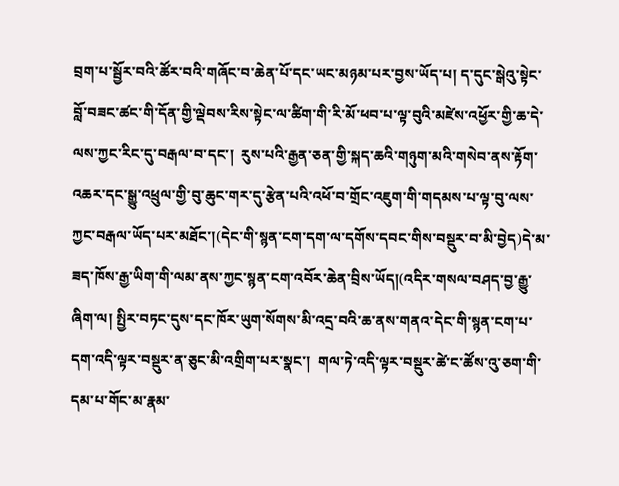བྲག་པ་སྦྱོར་བའི་ཚོར་བའི་གཞོང་བ་ཆེན་པོ་དང་ཡང་མཉམ་པར་བྱས་ཡོད་པ། ད་དུང་སྒེའུ་སྟེང་བློ་བཟང་ཚང་གི་དོན་གྱི་ལྡེབས་རིས་སྟེང་ལ་ཚིག་གི་རི་མོ་ཕབ་པ་ལྟ་བུའི་མཛེས་འཕྱོར་གྱི་ཆ་དེ་ལས་ཀྱང་རིང་དུ་བརྒལ་བ་དང་།  རུས་པའི་རྒྱན་ཅན་གྱི་སྐད་ཆའི་གཉུག་མའི་གསེབ་ནས་རྟོག་འཆར་དང་སྒྱུ་འཕྲུལ་གྱི་བུ་ཆུང་གར་དུ་རྩེན་པའི་འཕོ་བ་གྲོང་འཇུག་གི་གདམས་པ་ལྟ་བུ་ལས་ཀྱང་བརྒལ་ཡོད་པར་མཐོང་།(དེང་གི་སྙན་ངག་དག་ལ་དགོས་དབང་གིས་བསྡུར་བ་མི་བྱེད)དེ་མ་ཟད་ཁོས་རྒྱ་ཡིག་གི་ལམ་ནས་ཀྱང་སྙན་ངག་འབོར་ཆེན་བྲིས་ཡོད།(འདིར་གསལ་བཤད་བྱ་རྒྱུ་ཞིག་ལ། སྤྱིར་བཏང་དུས་དང་ཁོར་ཡུག་སོགས་མི་འདྲ་བའི་ཆ་ནས་གནའ་དེང་གི་སྙན་ངག་པ་དག་འདི་ལྟར་བསྡུར་ན་ཅུང་མི་འགྲིག་པར་སྣང་།  གལ་ཏེ་འདི་ལྟར་བསྡུར་ཚེ་ང་ཚོས་འུ་ཅག་གི་དམ་པ་གོང་མ་རྣམ་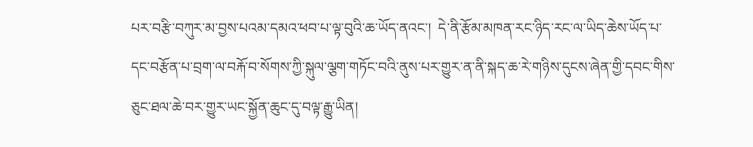པར་བརྩི་བཀུར་མ་བྱས་པའམ་དམའ་ཕབ་པ་ལྟ་བུའི་ཆ་ཡོད་ནའང་།  དེ་ནི་རྩོམ་མཁན་རང་ཉིད་རང་ལ་ཡིད་ཆེས་ཡོད་པ་དང་བརྩོན་པ་བྲག་ལ་བརྐོ་བ་སོགས་ཀྱི་སྐུལ་ལྕག་གཏོང་བའི་ནུས་པར་གྱུར་ན་ནི་སྐད་ཆ་རེ་གཉིས་དུངས་ཞེན་གྱི་དབང་གིས་ཅུང་ཐལ་ཆེ་བར་གྱུར་ཡང་སྐྱོན་ཆུང་དུ་བལྟ་རྒྱུ་ཡིན།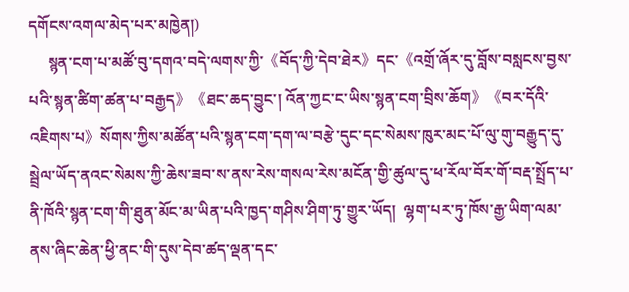དགོངས་འགལ་མེད་པར་མཁྱེན།)
     སྙན་ངག་པ་མཚོ་བུ་དགའ་བདེ་ལགས་ཀྱི་《བོད་ཀྱི་དེབ་ཐེར》དང་《འགྲོ་ཞོར་དུ་བློས་བསླངས་བྱས་པའི་སྙན་ཚིག་ཚན་པ་བརྒྱད》《ཐང་ཆད་བྱུང་། འོན་ཀྱང་ང་ཡིས་སྙན་ངག་བྲིས་ཆོག》《བར་དོའི་འཇིགས་པ》སོགས་ཀྱིས་མཚོན་པའི་སྙན་ངག་དག་ལ་བརྩེ་དུང་དང་སེམས་ཁུར་མང་པོ་ལུ་གུ་བརྒྱུད་དུ་སྦྲེལ་ཡོད་ནའང་སེམས་ཀྱི་ཆེས་ཟབ་ས་ནས་རེས་གསལ་རེས་མངོན་གྱི་ཚུལ་དུ་ཕ་རོལ་བོར་གོ་བརྡ་སྤྲོད་པ་ནི་ཁོའི་སྙན་ངག་གི་ཐུན་མོང་མ་ཡིན་པའི་ཁྱད་གཤིས་ཤིག་ཏུ་གྱུར་ཡོད།  ལྷག་པར་ཏུ་ཁོས་རྒྱ་ཡིག་ལམ་ནས་ཞིང་ཆེན་ཕྱི་ནང་གི་དུས་དེབ་ཚད་ལྡན་དང་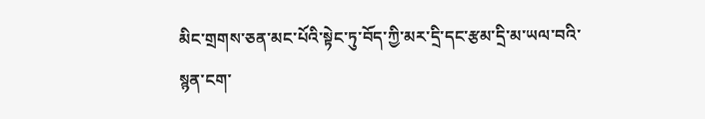མིང་གྲགས་ཅན་མང་པོའི་སྟེང་ཏུ་བོད་ཀྱི་མར་དྲི་དང་རྩམ་དྲི་མ་ཡལ་བའི་སྙན་ངག་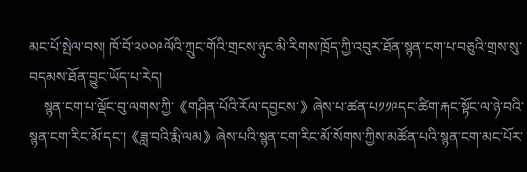མང་པོ་སྤེལ་བས། ཁོ་བོ་༢༠༠༩ལོའི་ཀྲུང་གོའི་གྲངས་ཉུང་མི་རིགས་ཁྲོད་ཀྱི་འབུར་ཐོན་སྙན་ངག་པ་བཅུའི་གྲས་སུ་བདམས་ཐོན་བྱུང་ཡོད་པ་རེད།
    སྙན་ངག་པ་ལྡོང་བུ་ལགས་ཀྱི་《གཤིན་པོའི་རོལ་དབྱངས་》ཞེས་པ་ཚན་པ༡༡༩དང་ཚིག་རྐང་སྟོང་ལ་ཉེ་བའི་སྙན་ངག་རིང་མོ་དང་།《ཟླ་བའི་རྨི་ལམ》ཞེས་པའི་སྙན་ངག་རིང་མོ་སོགས་ཀྱིས་མཚོན་པའི་སྙན་ངག་མང་པོར་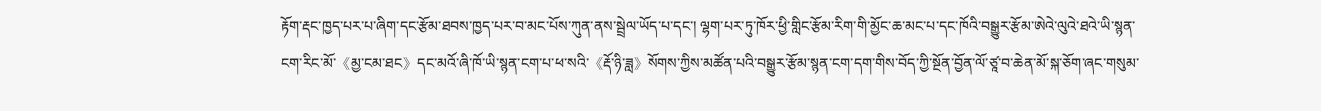རྟོག་རྡང་ཁྱད་པར་པ་ཞིག་དང་རྩོམ་ཐབས་ཁྱད་པར་བ་མང་པོས་ཀུན་ནས་སྦྲེལ་ཡོད་པ་དང་། ལྷག་པར་ཏུ་ཁོར་ཕྱི་གླིང་རྩོམ་རིག་གི་མྱོང་ཆ་མང་པ་དང་ཁོའི་བསྒྱུར་རྩོམ་ཨེའེ་ལུའེ་ཐའེ་ཡི་སྙན་ངག་རིང་མོ་《མྱ་ངམ་ཐང》དང་མའོ་ཞི་ཁོ་ཡི་སྙན་ངག་པ་ཕ་སའི་《རྡོ་ཉི་ཟླ》སོགས་ཀྱིས་མཚོན་པའི་བསྒྱུར་རྩོམ་སྙན་ངག་དག་གིས་བོད་ཀྱི་སྔོན་བྱོན་ལོ་ཙཱ་བ་ཆེན་མོ་སྐ་ཅོག་ཞང་གསུམ་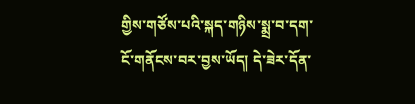གྱིས་གཙོས་པའི་སྐད་གཉིས་སྨྲ་བ་དག་ངོ་གནོངས་བར་བྱས་ཡོད། དེ་ཟེར་དོན་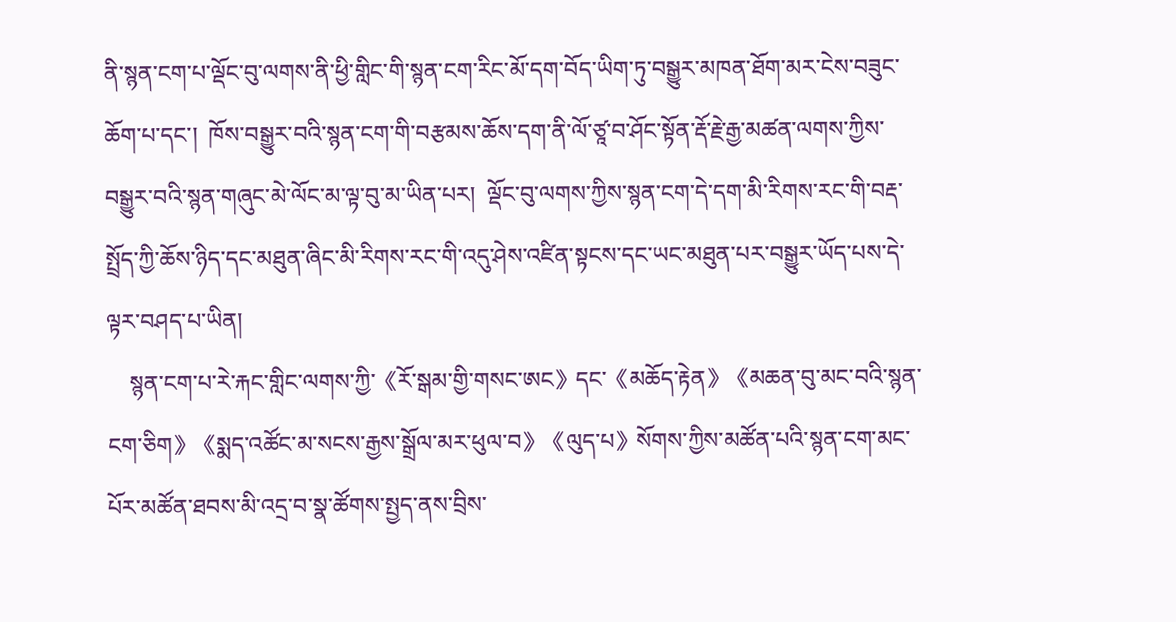ནི་སྙན་ངག་པ་ལྡོང་བུ་ལགས་ནི་ཕྱི་གླིང་གི་སྙན་ངག་རིང་མོ་དག་བོད་ཡིག་ཏུ་བསྒྱུར་མཁན་ཐོག་མར་ངེས་བཟུང་ཆོག་པ་དང་།  ཁོས་བསྒྱུར་བའི་སྙན་ངག་གི་བརྩམས་ཆོས་དག་ནི་ལོ་ཙཱ་བ་ཤོང་སྟོན་རྡོ་རྗེ་རྒྱ་མཚན་ལགས་ཀྱིས་བསྒྱུར་བའི་སྙན་གཞུང་མེ་ལོང་མ་ལྟ་བུ་མ་ཡིན་པར།  ལྡོང་བུ་ལགས་ཀྱིས་སྙན་ངག་དེ་དག་མི་རིགས་རང་གི་བརྡ་སྤྲོད་ཀྱི་ཆོས་ཉིད་དང་མཐུན་ཞིང་མི་རིགས་རང་གི་འདུ་ཤེས་འཛིན་སྟངས་དང་ཡང་མཐུན་པར་བསྒྱུར་ཡོད་པས་དེ་ལྟར་བཤད་པ་ཡིན།
    སྙན་ངག་པ་རེ་རྐང་གླིང་ལགས་ཀྱི་《རོ་སྒམ་གྱི་གསང་ཨང》དང་《མཆོད་རྟེན》《མཆན་བུ་མང་བའི་སྙན་ངག་ཅིག》《སྨད་འཚོང་མ་སངས་རྒྱས་སྒྲོལ་མར་ཕུལ་བ》《ལུད་པ》སོགས་ཀྱིས་མཚོན་པའི་སྙན་ངག་མང་པོར་མཚོན་ཐབས་མི་འདྲ་བ་སྣ་ཚོགས་སྤྱད་ནས་བྲིས་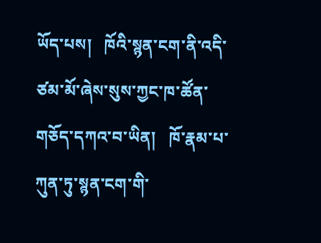ཡོད་པས།   ཁོའི་སྙན་ངག་ནི་འདི་ཙམ་མོ་ཞེས་སུས་ཀྱང་ཁ་ཚོན་གཅོད་དཀའ་བ་ཡིན།   ཁོ་རྣམ་པ་ཀུན་ཏུ་སྙན་ངག་གི་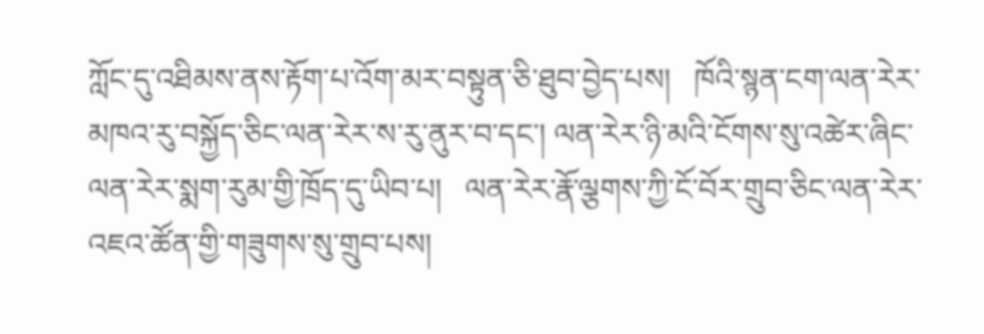ཀློང་དུ་འཐིམས་ནས་རྟོག་པ་འོག་མར་བསྟུན་ཅི་ཐུབ་བྱེད་པས།   ཁོའི་སྙན་ངག་ལན་རེར་མཁའ་རུ་བསྐྱོད་ཅིང་ལན་རེར་ས་རུ་ནུར་བ་དང་། ལན་རེར་ཉི་མའི་ངོགས་སུ་འཚེར་ཞིང་ལན་རེར་སྨག་རུམ་གྱི་ཁྲོད་དུ་ཡིབ་པ།   ལན་རེར་རྣོ་ལྕགས་ཀྱི་ངོ་བོར་གྲུབ་ཅིང་ལན་རེར་འཇའ་ཚོན་གྱི་གཟུགས་སུ་གྲུབ་པས།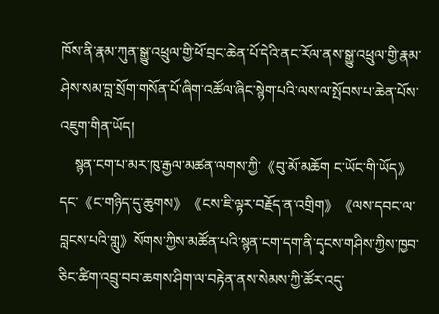ཁོས་ནི་རྣམ་ཀུན་སྒྱུ་འཕྲུལ་གྱི་ཕོ་བྲང་ཆེན་པོ་དེའི་ནང་རོལ་ནས་སྒྱུ་འཕྲུལ་གྱི་རྣམ་ཤེས་སམ་བླ་སྲོག་གསོན་པོ་ཞིག་འཚོལ་ཞིང་སྙེག་པའི་ལས་ལ་སྤོབས་པ་ཆེན་པོས་འཇུག་གིན་ཡོད།
    སྙན་ངག་པ་མར་ཁུ་རྒྱལ་མཚན་ལགས་ཀྱི་《བུ་མོ་མཆོག ང་ཡོང་གི་ཡོད》དང་《ང་གཉིད་དུ་ཆུགས》《ངས་ཇི་ལྟར་བརྗོད་ན་འགྲིག》《ལས་དབང་ལ་བླངས་པའི་གླུ》སོགས་ཀྱིས་མཚོན་པའི་སྙན་ངག་དག་ནི་དྭངས་གཤིས་ཀྱིས་ཁྱབ་ཅིང་ཚིག་འབྲུ་བབ་ཆགས་ཤིག་ལ་བརྟེན་ནས་སེམས་ཀྱི་ཚོར་འདུ་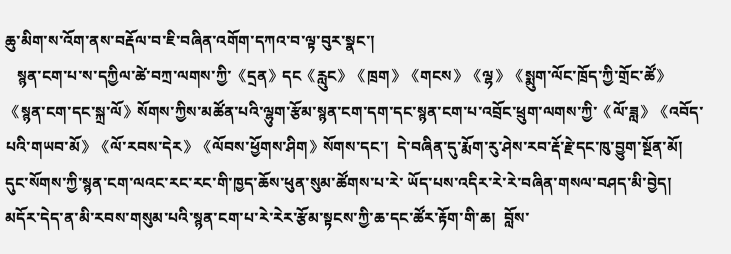ཆུ་མིག་ས་འོག་ནས་བརྡོལ་བ་ཇི་བཞིན་འགོག་དཀའ་བ་ལྟ་བུར་སྣང་།
   སྙན་ངག་པ་ས་དཀྱིལ་ཚེ་བཀྲ་ལགས་ཀྱི་《དྲན》དང《རླུང》《ཁྲག》《གངས》《ལྷ》《སྨུག་ལོང་ཁྲོད་ཀྱི་གྲོང་ཚོ》《སྙན་ངག་དང་སྐྲ་ལོ》སོགས་ཀྱིས་མཚོན་པའི་ལྷུག་རྩོམ་སྙན་ངག་དག་དང་སྙན་ངག་པ་འབྲོང་ཕྲུག་ལགས་ཀྱི་《ལོ་ཟླ》《འབོད་པའི་གཡབ་མོ》《ལོ་རབས་དེར》《ལོབས་ཕྱོགས་ཤིག》སོགས་དང་།  དེ་བཞིན་དུ་རྨོག་རུ་ཤེས་རབ་རྡོ་རྗེ་དང་ཁུ་བྱུག་སྔོན་མོ། དུང་སོགས་ཀྱི་སྙན་ངག་ལའང་རང་རང་གི་ཁྱད་ཆོས་ཕུན་སུམ་ཚོགས་པ་རེ་ ཡོད་པས་འདིར་རེ་རེ་བཞིན་གསལ་བཤད་མི་བྱེད།  མདོར་དེད་ན་མི་རབས་གསུམ་པའི་སྙན་ངག་པ་རེ་རེར་རྩོམ་སྟངས་ཀྱི་ཆ་དང་ཚོར་རྟོག་གི་ཆ།  བློས་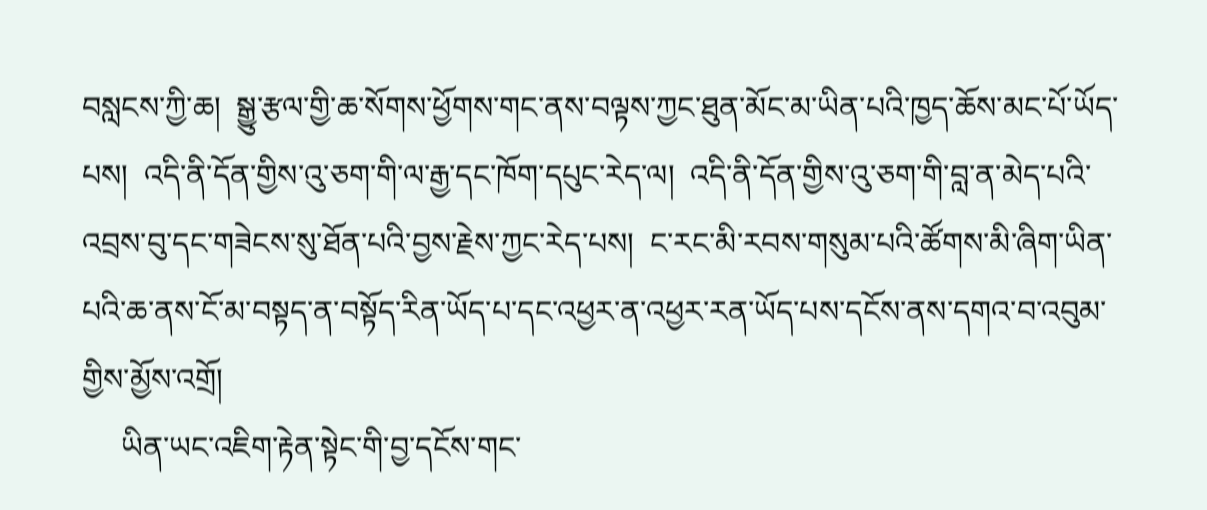བསླངས་ཀྱི་ཆ།  སྒྱུ་རྩལ་གྱི་ཆ་སོགས་ཕྱོགས་གང་ནས་བལྟས་ཀྱང་ཐུན་མོང་མ་ཡིན་པའི་ཁྱད་ཆོས་མང་པོ་ཡོད་པས།  འདི་ནི་དོན་གྱིས་འུ་ཅག་གི་ལ་རྒྱ་དང་ཁོག་དཔུང་རེད་ལ།  འདི་ནི་དོན་གྱིས་འུ་ཅག་གི་བླ་ན་མེད་པའི་འབྲས་བུ་དང་གཟེངས་སུ་ཐོན་པའི་བྱས་རྗེས་ཀྱང་རེད་པས།  ང་རང་མི་རབས་གསུམ་པའི་ཚོགས་མི་ཞིག་ཡིན་པའི་ཆ་ནས་ངོ་མ་བསྟད་ན་བསྟོད་རིན་ཡོད་པ་དང་འཕྱར་ན་འཕྱར་རན་ཡོད་པས་དངོས་ནས་དགའ་བ་འབུམ་གྱིས་མྱོས་འགྲོ།
     ཡིན་ཡང་འཇིག་རྟེན་སྟེང་གི་བྱ་དངོས་གང་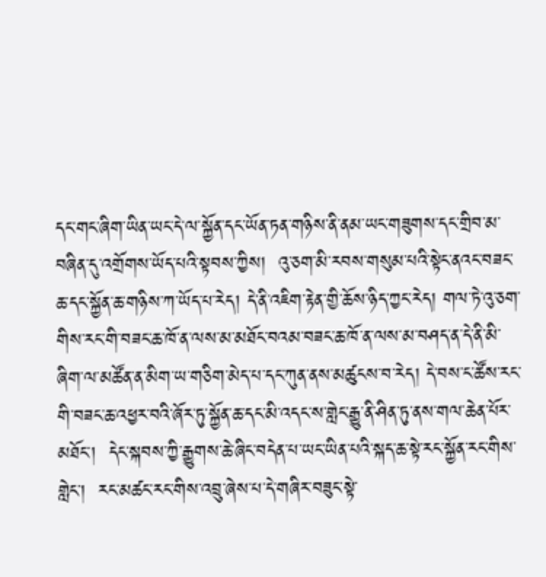དང་གང་ཞིག་ཡིན་ཡང་དེ་ལ་སྐྱོན་དང་ཡོན་ཏན་གཉིས་ནི་ནམ་ཡང་གཟུགས་དང་གྲིབ་མ་བཞིན་དུ་འགྲོགས་ཡོད་པའི་སྟབས་ཀྱིས།  འུ་ཅག་མི་རབས་གསུམ་པའི་སྟེང་ནའང་བཟང་ཆ་དང་སྐྱོན་ཆ་གཉིས་ཀ་ཡོད་པ་རེད། དེ་ནི་འཇིག་རྟེན་གྱི་ཆོས་ཉིད་ཀྱང་རེད། གལ་ཏེ་འུ་ཅག་གིས་རང་གི་བཟང་ཆ་ཁོ་ན་ལས་མ་མཐོང་བའམ་བཟང་ཆ་ཁོ་ན་ལས་མ་བཤད་ན་དེ་ནི་མི་ཞིག་ལ་མཚོན་ན་མིག་ཡ་གཅིག་མེད་པ་དང་ཀུན་ནས་མཚུངས་བ་རེད། དེ་བས་ང་ཚོས་རང་གི་བཟང་ཆ་འཕྱར་བའི་ཞོར་ཏུ་སྐྱོན་ཆ་དང་མི་འདང་ས་གླེང་རྒྱུ་ནི་ཤིན་ཏུ་ནས་གལ་ཆེན་པོར་མཐོང་།  དེང་སྐབས་ཀྱི་རྒྱུགས་ཆེ་ཞིང་བདེན་པ་ཡང་ཡིན་པའི་སྐད་ཆ་སྟེ་རང་སྐྱོན་རང་གིས་གླེང་།  རང་མཚང་རང་གིས་འབྲུ་ཞེས་པ་དེ་གཞིར་བཟུང་སྟེ་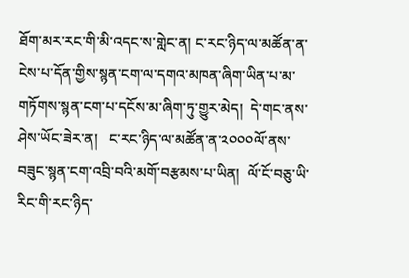ཐོག་མར་རང་གི་མི་འདང་ས་གླེང་ན། ང་རང་ཉིད་ལ་མཚོན་ན་ངེས་པ་དོན་གྱིས་སྙན་ངག་ལ་དགའ་མཁན་ཞིག་ཡིན་པ་མ་གཏོགས་སྙན་ངག་པ་དངོས་མ་ཞིག་ཏུ་གྱུར་མེད།  དེ་གང་ནས་ཤེས་ཡོང་ཟེར་ན།   ང་རང་ཉིད་ལ་མཚོན་ན་༢༠༠༠ལོ་ནས་བཟུང་སྙན་ངག་འབྲི་བའི་མགོ་བརྩམས་པ་ཡིན།  ལོ་ངོ་བཅུ་ཡི་རིང་གི་རང་ཉིད་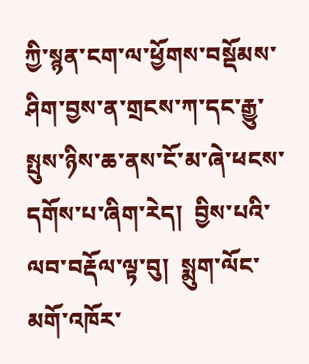ཀྱི་སྙན་ངག་ལ་ཕྱོགས་བསྡོམས་ཤིག་བྱས་ན་གྲངས་ཀ་དང་རྒྱུ་སྤུས་ཉིས་ཆ་ནས་ངོ་མ་ཞེ་ཕངས་དགོས་པ་ཞིག་རེད།  བྱིས་པའི་ལབ་བརྡོལ་ལྟ་བུ།  སྨུག་ལོང་མགོ་འཁོར་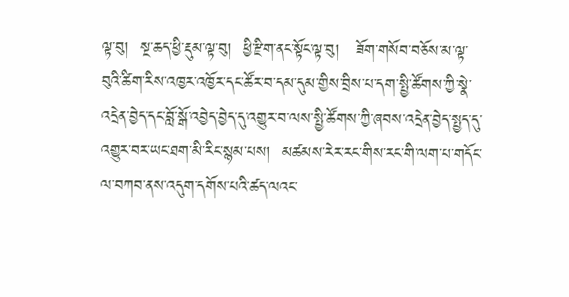ལྟ་བུ།  སྔ་ཆད་ཕྱི་རྡུམ་ལྟ་བུ།  ཕྱི་རྫིག་ནང་སྟོང་ལྟ་བུ།   ཟོག་གསོབ་བཅོས་མ་ལྟ་བུའི་ཚིག་རིས་འཁྱར་འཁྱོར་དང་ཚོར་བ་དམ་དུམ་གྱིས་བྲིས་པ་དག་སྤྱི་ཚོགས་ཀྱི་སྣེ་འདྲེན་བྱེད་དང་བློ་སྒོ་འབྱེད་བྱེད་དུ་འགྱུར་བ་ལས་སྤྱི་ཚོགས་ཀྱི་ཞབས་འདྲེན་བྱེད་སྤྱད་དུ་འགྱུར་བར་ཡང་ཐག་མི་རིང་སྙམ་པས།  མཚམས་རེར་རང་གིས་རང་གི་ལག་པ་གདོང་ལ་བཀབ་ནས་འདུག་དགོས་པའི་ཚད་ལའང་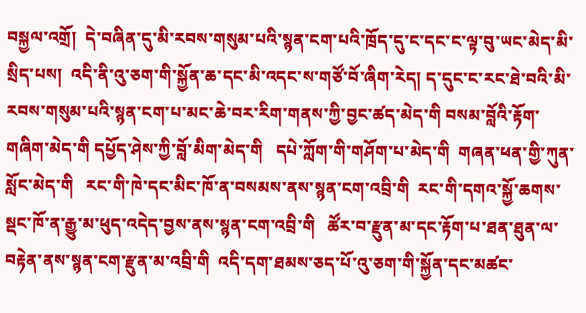བསྐྱལ་འགྲོ།  དེ་བཞིན་དུ་མི་རབས་གསུམ་པའི་སྙན་ངག་པའི་ཁྲོད་དུ་ང་དང་ང་ལྟ་བུ་ཡང་མེད་མི་སྲིད་པས།  འདི་ནི་འུ་ཅག་གི་སྐྱོན་ཆ་དང་མི་འདང་ས་གཙོ་བོ་ཞིག་རེད། ད་དུང་ང་རང་ཐེ་བའི་མི་རབས་གསུམ་པའི་སྙན་ངག་པ་མང་ཆེ་བར་རིག་གནས་ཀྱི་བྱང་ཚད་མེད་གི བསམ་བློའི་རྟོག་གཞིག་མེད་གི དཔྱོད་ཤེས་ཀྱི་བློ་མིག་མེད་གི   དཔེ་ཀློག་གི་གཤོག་པ་མེད་གི  གཞན་ཕན་གྱི་ཀུན་སློང་མེད་གི   རང་གི་ཁེ་དང་མིང་ཁོ་ན་བསམས་ནས་སྙན་ངག་འབྲི་གི  རང་གི་དགའ་སྐྱོ་ཆགས་སྡང་ཁོ་ན་རྒྱུ་མ་ཕུད་འདེད་བྱས་ནས་སྙན་ངག་འབྲི་གི   ཚོར་བ་རྫུན་མ་དང་རྟོག་པ་ཐན་ཐུན་ལ་བརྟེན་ནས་སྙན་ངག་རྫུན་མ་འབྲི་གི  འདི་དག་ཐམས་ཅད་པོ་འུ་ཅག་གི་སྐྱོན་དང་མཚང་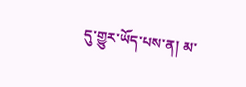དུ་གྱུར་ཡོད་པས་ན། མ་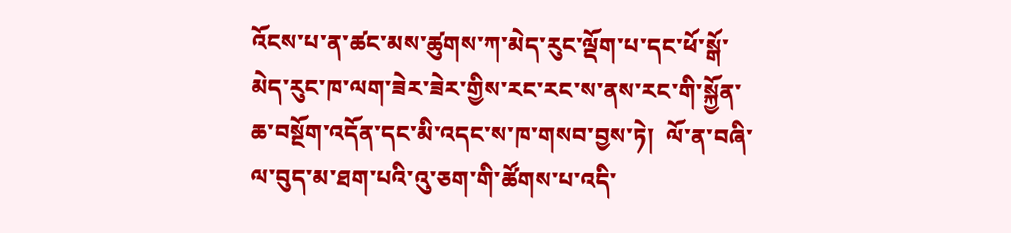འོངས་པ་ན་ཚང་མས་ཚུགས་ཀ་མེད་རུང་ལྡོག་པ་དང་ཕོ་སྒོ་མེད་རུང་ཁ་ལག་ཟེར་ཟེར་གྱིས་རང་རང་ས་ནས་རང་གི་སྐྱོན་ཆ་བསྔོག་འདོན་དང་མི་འདང་ས་ཁ་གསབ་བྱས་ཏེ།  ལོ་ན་བཞི་ལ་བུད་མ་ཐག་པའི་འུ་ཅག་གི་ཚོགས་པ་འདི་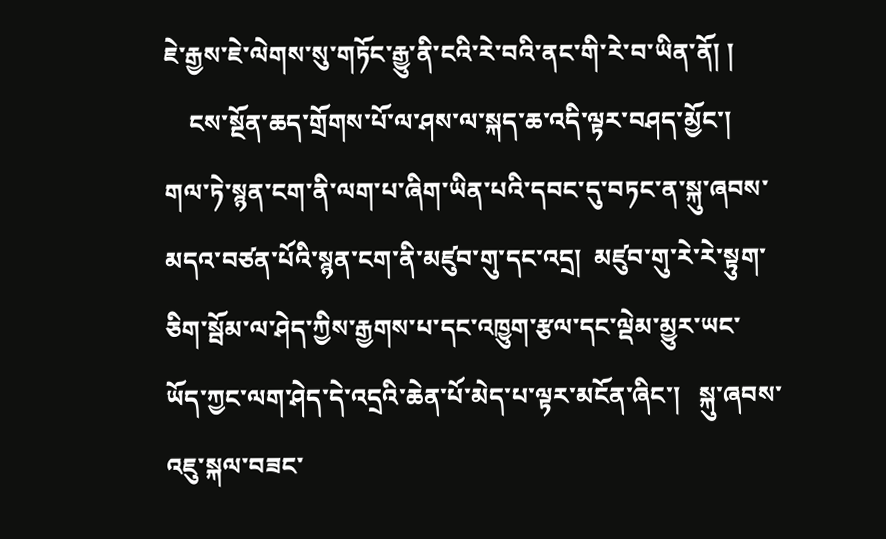ཇེ་རྒྱས་ཇེ་ལེགས་སུ་གཏོང་རྒྱུ་ནི་ངའི་རེ་བའི་ནང་གི་རེ་བ་ཡིན་ནོ། །
    ངས་སྔོན་ཆད་གྲོགས་པོ་ལ་ཤས་ལ་སྐད་ཆ་འདི་ལྟར་བཤད་མྱོང་།  གལ་ཏེ་སྙན་ངག་ནི་ལག་པ་ཞིག་ཡིན་པའི་དབང་དུ་བཏང་ན་སྐུ་ཞབས་མདའ་བཙན་པོའི་སྙན་ངག་ནི་མཛུབ་གུ་དང་འདྲ།  མཛུབ་གུ་རེ་རེ་སྟུག་ཅིག་སྦོམ་ལ་ཤེད་ཀྱིས་རྒྱགས་པ་དང་འཁྱུག་རྩལ་དང་ལྡེམ་མྱུར་ཡང་ཡོད་ཀྱང་ལག་ཤེད་དེ་འདྲའི་ཆེན་པོ་མེད་པ་ལྟར་མངོན་ཞིང་།   སྐུ་ཞབས་འཇུ་སྐལ་བཟང་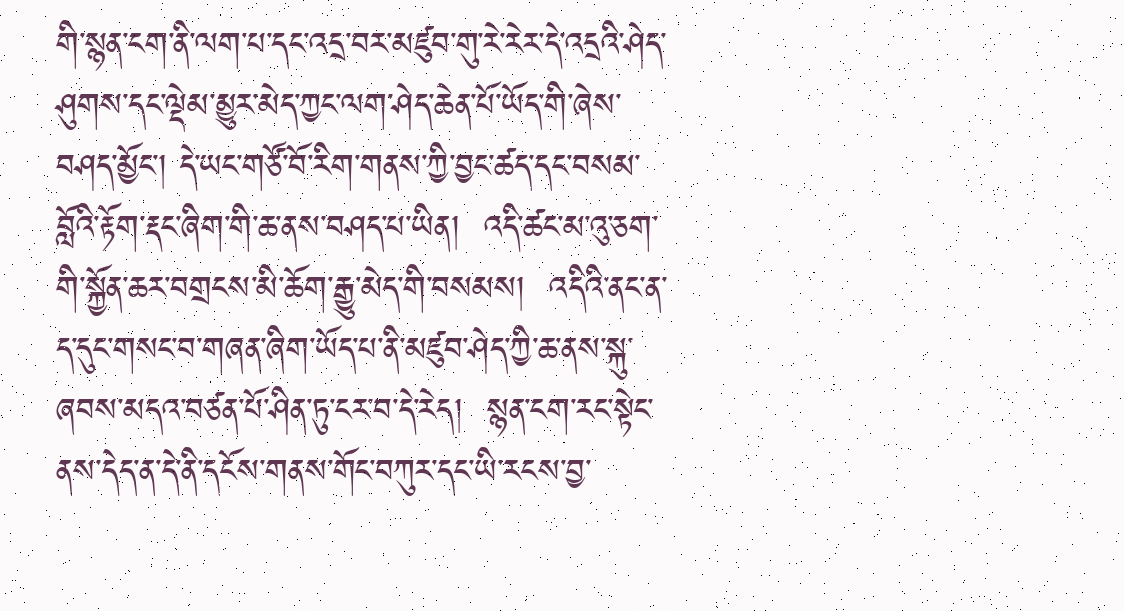གི་སྙན་ངག་ནི་ལག་པ་དང་འདྲ་བར་མཛུབ་གུ་རེ་རེར་དེ་འདྲའི་ཤེད་ཤུགས་དང་ལྡེམ་མྱུར་མེད་ཀྱང་ལག་ཤེད་ཆེན་པོ་ཡོད་གི་ཞེས་བཤད་མྱོང་། དེ་ཡང་གཙོ་བོ་རིག་གནས་ཀྱི་བྱང་ཚད་དང་བསམ་བློའི་རྟོག་རྡང་ཞིག་གི་ཆ་ནས་བཤད་པ་ཡིན།  འདི་ཚང་མ་འུ་ཅག་གི་སྐྱོན་ཆར་བགྲངས་མི་ཆོག་རྒྱུ་མེད་གི་བསམས།  འདིའི་ནང་ན་ད་དུང་གསང་བ་གཞན་ཞིག་ཡོད་པ་ནི་མཛུབ་ཤེད་ཀྱི་ཆ་ནས་སྐུ་ཞབས་མདའ་བཙན་པོ་ཤིན་ཏུ་ངར་བ་དེ་རེད།  སྙན་ངག་རང་སྟེང་ནས་དེད་ན་དེ་ནི་དངོས་གནས་གོང་བཀུར་དང་ཡི་རངས་བྱ་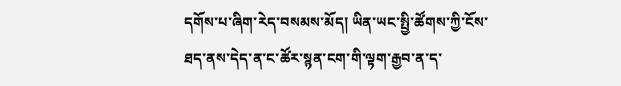དགོས་པ་ཞིག་རེད་བསམས་མོད། ཡིན་ཡང་སྤྱི་ཚོགས་ཀྱི་ངོས་ཐད་ནས་དེད་ན་ང་ཚོར་སྙན་ངག་གི་ལྟག་རྒྱབ་ན་ད་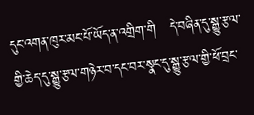དུང་འགན་ཁུར་མང་པོ་ཡོད་ན་འགྲིག་གི   དེ་བཞིན་དུ་སྒྱུ་རྩལ་གྱི་ཆེད་དུ་སྒྱུ་རྩལ་གཉེར་བ་དང་བར་སྣང་དུ་སྒྱུ་རྩལ་གྱི་ཕོ་བྲང་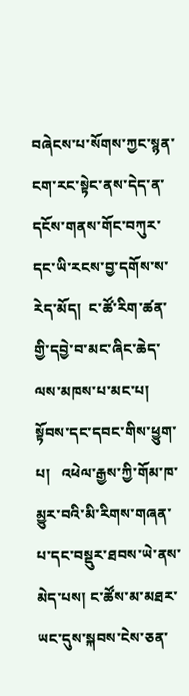བཞེངས་པ་སོགས་ཀྱང་སྙན་ངག་རང་སྟེང་ནས་དེད་ན་དངོས་གནས་གོང་བཀུར་དང་ཡི་རངས་བྱ་དགོས་ས་རེད་མོད།  ང་ཚོ་རིག་ཚན་གྱི་དབྱེ་བ་མང་ཞིང་ཆེད་ལས་མཁས་པ་མང་པ། སྟོབས་དང་དབང་གིས་ཕྱུག་པ།   འཕེལ་རྒྱས་ཀྱི་གོམ་ཁ་མྱུར་བའི་མི་རིགས་གཞན་པ་དང་བསྡུར་ཐབས་ཡེ་ནས་མེད་པས། ང་ཚོས་མ་མཐར་ཡང་དུས་སྐབས་ངེས་ཅན་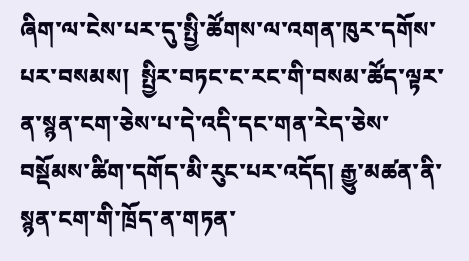ཞིག་ལ་ངེས་པར་དུ་སྤྱི་ཚོགས་ལ་འགན་ཁུར་དགོས་པར་བསམས།  སྤྱིར་བཏང་ང་རང་གི་བསམ་ཚོད་ལྟར་ན་སྙན་ངག་ཅེས་པ་དེ་འདི་དང་གན་རེད་ཅེས་བསྡོམས་ཚིག་དགོད་མི་རུང་པར་འདོད། རྒྱུ་མཚན་ནི་སྙན་ངག་གི་ཁྲོད་ན་གཏན་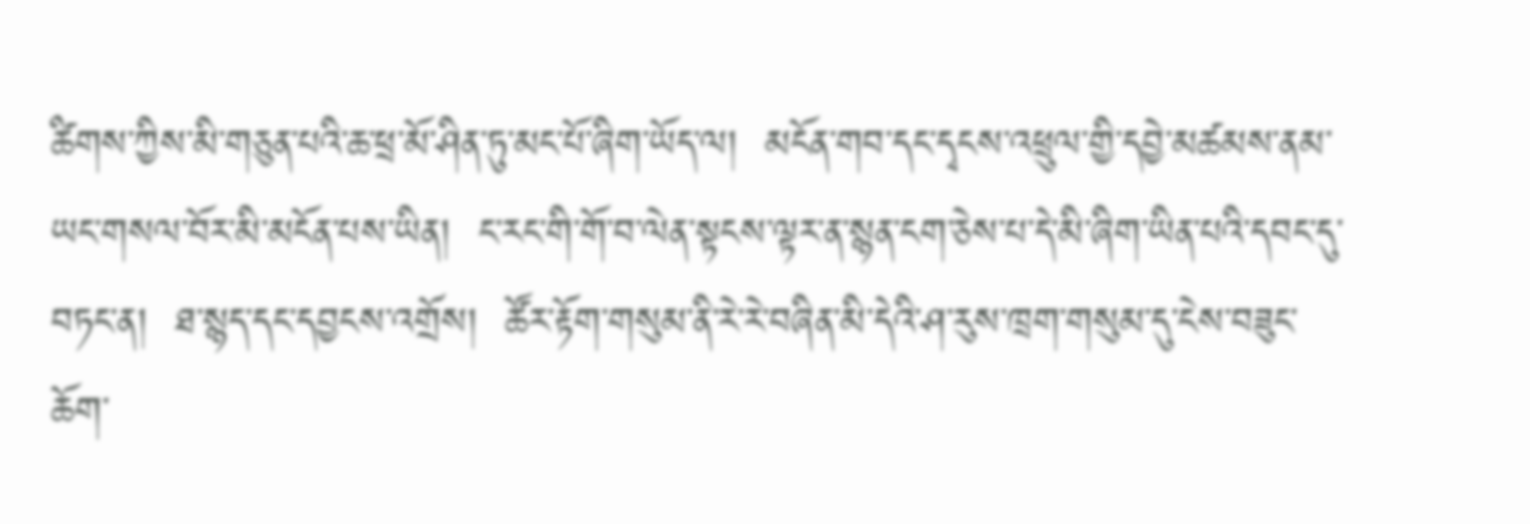ཚིགས་ཀྱིས་མི་གཅུན་པའི་ཆ་ཕྲ་མོ་ཤིན་ཏུ་མང་པོ་ཞིག་ཡོད་ལ།  མངོན་གབ་དང་དྭངས་འཕྲུལ་གྱི་དབྱེ་མཚམས་ནམ་ཡང་གསལ་བོར་མི་མངོན་པས་ཡིན།  ང་རང་གི་གོ་བ་ལེན་སྟངས་ལྟར་ན་སྙན་ངག་ཅེས་པ་དེ་མི་ཞིག་ཡིན་པའི་དབང་དུ་བཏང་ན།  ཐ་སྙད་དང་དབྱངས་འགྲོས།  ཚོར་རྟོག་གསུམ་ནི་རེ་རེ་བཞིན་མི་དེའི་ཤ་རུས་ཁྲག་གསུམ་དུ་ངེས་བཟུང་ཆོག་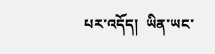པར་འདོད།  ཡིན་ཡང་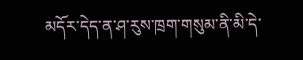མདོར་དེད་ན་ཤ་རུས་ཁྲག་གསུམ་ནི་མི་དེ་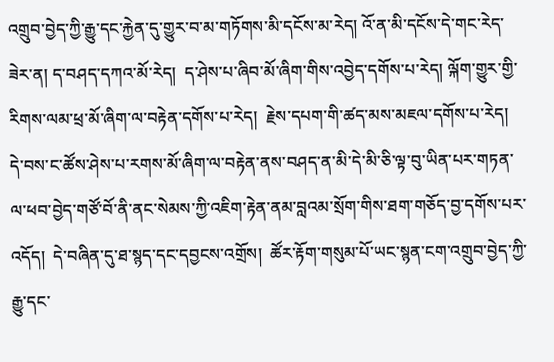འགྲུབ་བྱེད་ཀྱི་རྒྱུ་དང་རྐྱེན་དུ་གྱུར་བ་མ་གཏོགས་མི་དངོས་མ་རེད། འོ་ན་མི་དངོས་དེ་གང་རེད་ཟེར་ན། ད་བཤད་དཀའ་མོ་རེད།  ད་ཤེས་པ་ཞིབ་མོ་ཞིག་གིས་འབྱེད་དགོས་པ་རེད། ལྐོག་གྱུར་གྱི་རིགས་ལམ་ཕྲ་མོ་ཞིག་ལ་བརྟེན་དགོས་པ་རེད།  རྗེས་དཔག་གི་ཚད་མས་མཇལ་དགོས་པ་རེད།  དེ་བས་ང་ཚོས་ཤེས་པ་རགས་མོ་ཞིག་ལ་བརྟེན་ནས་བཤད་ན་མི་དེ་མི་ཅི་ལྟ་བུ་ཡིན་པར་གཏན་ལ་ཕབ་བྱེད་གཙོ་བོ་ནི་ནང་སེམས་ཀྱི་འཇིག་རྟེན་ནམ་བླའམ་སྲོག་གིས་ཐག་གཅོད་བྱ་དགོས་པར་འདོད།  དེ་བཞིན་དུ་ཐ་སྙད་དང་དབྱངས་འགྲོས།  ཚོར་རྟོག་གསུམ་པོ་ཡང་སྙན་ངག་འགྲུབ་བྱེད་ཀྱི་རྒྱུ་དང་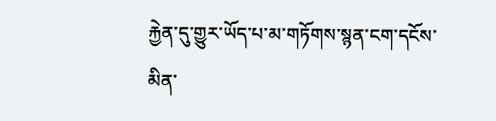རྐྱེན་དུ་གྱུར་ཡོད་པ་མ་གཏོགས་སྙན་ངག་དངོས་མིན་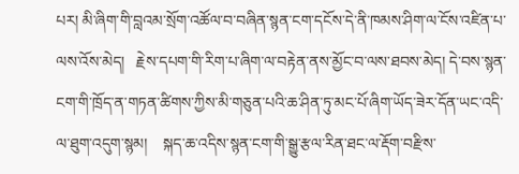པར། མི་ཞིག་གི་བླའམ་སྲོག་འཚོལ་བ་བཞིན་སྙན་ངག་དངོས་དེ་ནི་ཁམས་ཤིག་ལ་ངོས་འཛིན་པ་ལས་འོས་མེད།   རྗེས་དཔག་གི་རིག་པ་ཞིག་ལ་བརྟེན་ནས་མྱོང་བ་ལས་ཐབས་མེད། དེ་བས་སྙན་ངག་གི་ཁྲོད་ན་གཏན་ཚིགས་ཀྱིས་མི་གཅུན་པའི་ཆ་ཤིན་ཏུ་མང་པོ་ཞིག་ཡོད་ཟེར་དོན་ཡང་འདི་ལ་ཐུག་འདུག་སྙམ།    སྐད་ཆ་འདིས་སྙན་ངག་གི་སྒྱུ་རྩལ་རིན་ཐང་ལ་རྡོག་བརྫིས་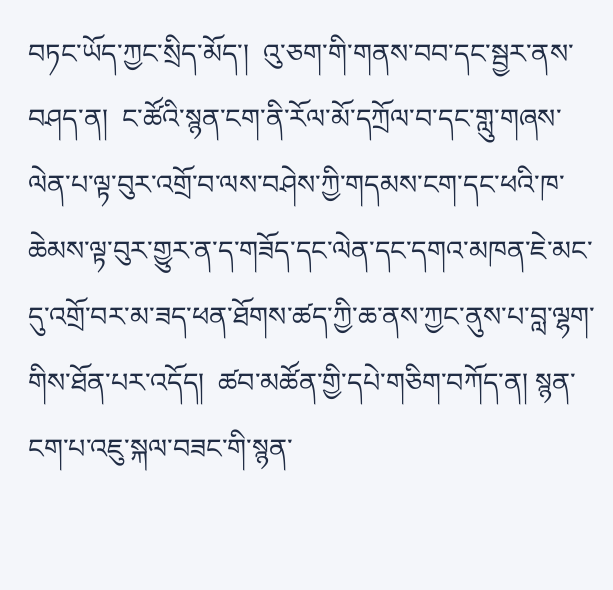བཏང་ཡོད་ཀྱང་སྲིད་མོད་།  འུ་ཅག་གི་གནས་བབ་དང་སྦྱར་ནས་བཤད་ན།  ང་ཚོའི་སྙན་ངག་ནི་རོལ་མོ་དཀྲོལ་བ་དང་གླུ་གཞས་ལེན་པ་ལྟ་བུར་འགྲོ་བ་ལས་བཤེས་ཀྱི་གདམས་ངག་དང་ཕའི་ཁ་ཆེམས་ལྟ་བུར་གྱུར་ན་ད་གཟོད་དང་ལེན་དང་དགའ་མཁན་ཇེ་མང་དུ་འགྲོ་བར་མ་ཟད་ཕན་ཐོགས་ཚད་ཀྱི་ཆ་ནས་ཀྱང་ནུས་པ་བླ་ལྷག་གིས་ཐོན་པར་འདོད།  ཚབ་མཚོན་གྱི་དཔེ་གཅིག་བཀོད་ན། སྙན་ངག་པ་འཇུ་སྐལ་བཟང་གི་སྙན་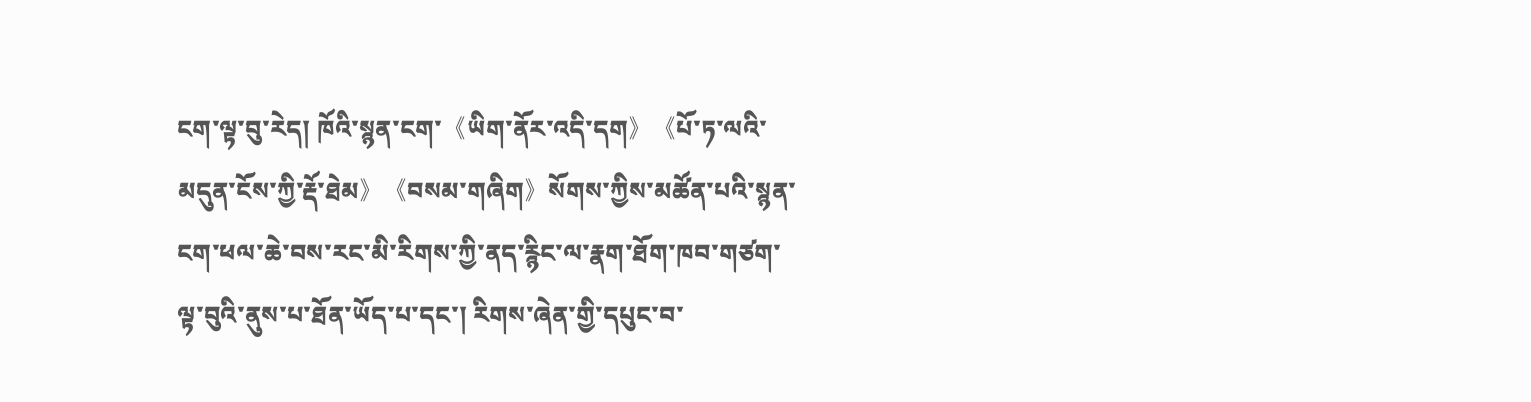ངག་ལྟ་བུ་རེད། ཁོའི་སྙན་ངག་《ཡིག་ནོར་འདི་དག》《པོ་ཏ་ལའི་མདུན་ངོས་ཀྱི་རྡོ་ཐེམ》《བསམ་གཞིག》སོགས་ཀྱིས་མཚོན་པའི་སྙན་ངག་ཕལ་ཆེ་བས་རང་མི་རིགས་ཀྱི་ནད་རྙིང་ལ་རྣག་ཐོག་ཁབ་གཙག་ལྟ་བུའི་ནུས་པ་ཐོན་ཡོད་པ་དང་། རིགས་ཞེན་གྱི་དཔུང་བ་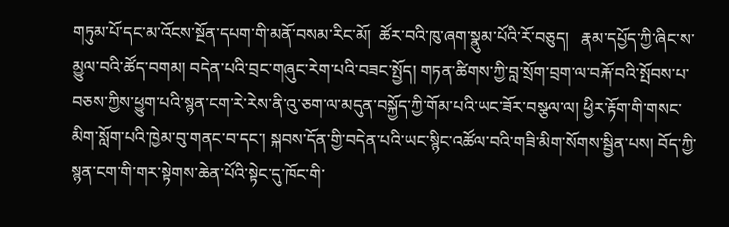གཏུམ་པོ་དང་མ་འོངས་སྔོན་དཔག་གི་མནོ་བསམ་རིང་མོ།  ཚོར་བའི་ཁུ་ཞག་སྣུམ་པོའི་རོ་བཅུད།   རྣམ་དཔྱོད་ཀྱི་ཞིང་ས་མྱུལ་བའི་ཚོད་བགམ། བདེན་པའི་བྲང་གཞུང་རེག་པའི་བཟང་སྤྱོད། གཏན་ཚིགས་ཀྱི་བླ་སྲོག་བྲག་ལ་བརྐོ་བའི་སྤོབས་པ་བཅས་ཀྱིས་ཕྱུག་པའི་སྙན་ངག་རེ་རེས་ནི་འུ་ཅག་ལ་མདུན་བསྐྱོད་ཀྱི་གོམ་པའི་ཡང་ཟོར་བསྩལ་ལ། ཕྱིར་རྟོག་གི་གསང་མིག་སློག་པའི་ཁྱེམ་བུ་གནང་བ་དང་། སྐབས་དོན་གྱི་བདེན་པའི་ཡང་སྙིང་འཚོལ་བའི་གཟི་མིག་སོགས་སྦྱིན་པས། བོད་ཀྱི་སྙན་ངག་གི་གར་སྟེགས་ཆེན་པོའི་སྟེང་དུ་ཁོང་གི་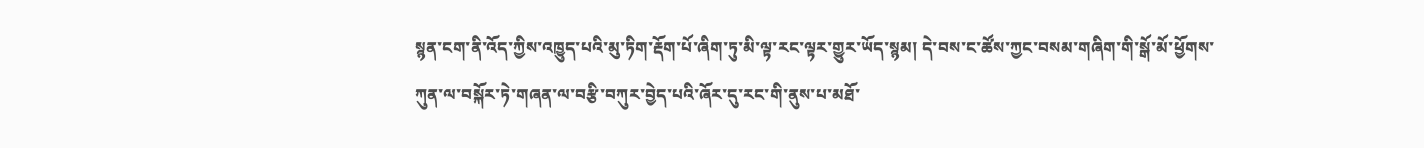སྙན་ངག་ནི་འོད་ཀྱིས་འཁྱུད་པའི་མུ་ཏིག་རྡོག་པོ་ཞིག་ཏུ་མི་ལྟ་རང་ལྟར་གྱུར་ཡོད་སྙམ། དེ་བས་ང་ཚོས་ཀྱང་བསམ་གཞིག་གི་སྒོ་མོ་ཕྱོགས་ཀུན་ལ་བསྐོར་ཏེ་གཞན་ལ་བརྩི་བཀུར་བྱེད་པའི་ཞོར་དུ་རང་གི་ནུས་པ་མཐོ་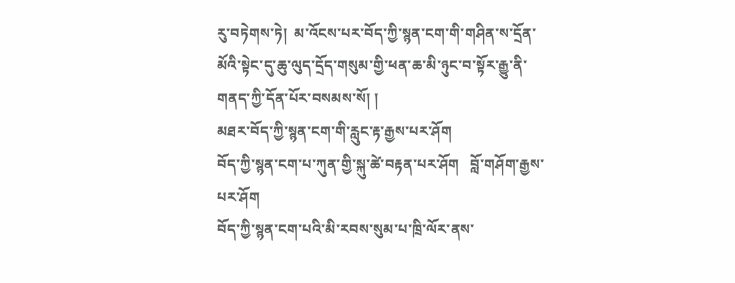རུ་བཏེགས་ཏེ།  མ་འོངས་པར་བོད་ཀྱི་སྙན་ངག་གི་གཤིན་ས་དྲོན་མོའི་སྟེང་དུ་ཆུ་ལུད་དྲོད་གསུམ་གྱི་ཕན་ཆ་མི་ཉུང་བ་སྟོར་རྒྱུ་ནི་གནད་ཀྱི་དོན་པོར་བསམས་སོ། །
མཐར་བོད་ཀྱི་སྙན་ངག་གི་རླུང་རྟ་རྒྱས་པར་ཤོག
བོད་ཀྱི་སྙན་ངག་པ་ཀུན་གྱི་སྐུ་ཚེ་བརྟན་པར་ཤོག   བློ་གཤོག་རྒྱས་པར་ཤོག
བོད་ཀྱི་སྙན་ངག་པའི་མི་རབས་སུམ་པ་ཁྲི་ལོར་ནས་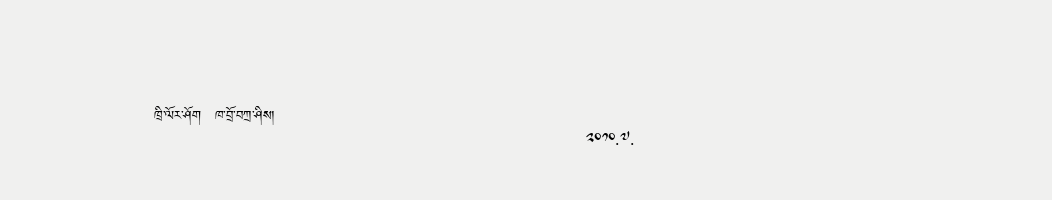ཁྲི་ལོར་ཤོག   ཁ་བྲོ་བཀྲ་ཤིས།
                                                                                            ༢༠༡༠.༧.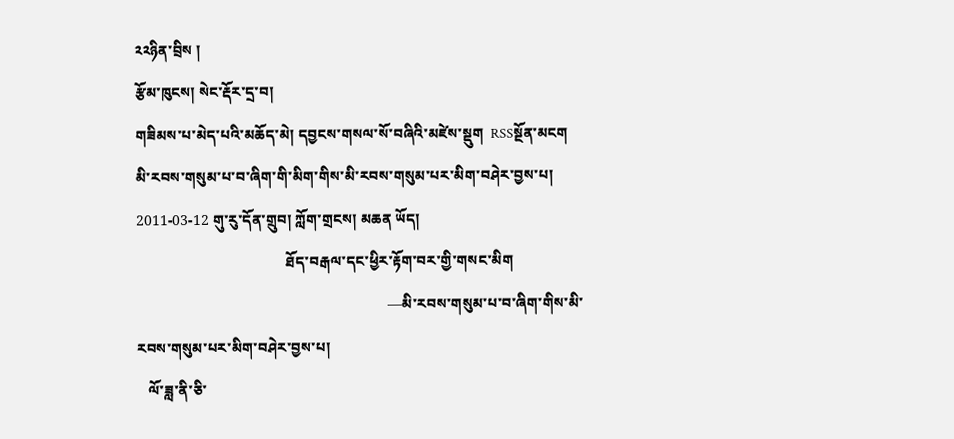༢༢ཉིན་བྲིས །
རྩོམ་ཁུངས། སེང་རྡོར་དྲ་བ།
གཟིམས་པ་མེད་པའི་མཆོད་མེ། དབྱངས་གསལ་སོ་བཞིའི་མཛེས་སྡུག  RSSསྔོན་མངག
མི་རབས་གསུམ་པ་བ་ཞིག་གི་མིག་གིས་མི་རབས་གསུམ་པར་མིག་བཤེར་བྱས་པ།
2011-03-12 གུ་རུ་དོན་གྲུབ། ཀློག་གྲངས། མཆན ཡོད།
                                         ཐོད་བརྒལ་དང་ཕྱིར་རྟོག་བར་གྱི་གསང་མིག
                                                                     —མི་རབས་གསུམ་པ་བ་ཞིག་གིས་མི་རབས་གསུམ་པར་མིག་བཤེར་བྱས་པ།
   ལོ་ཟླ་ནི་ཅི་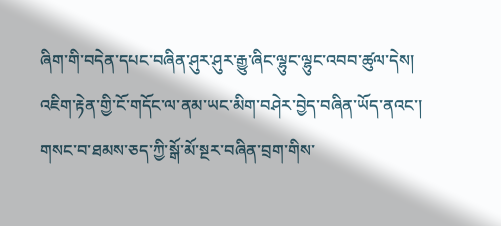ཞིག་གི་བདེན་དཔང་བཞིན་ཤུར་ཤུར་རྒྱུ་ཞིང་ལྷུང་ལྷུང་འབབ་ཚུལ་དེས། འཇིག་རྟེན་གྱི་ངོ་གདོང་ལ་ནམ་ཡང་མིག་བཤེར་བྱེད་བཞིན་ཡོད་ནའང་།  གསང་བ་ཐམས་ཅད་ཀྱི་སྒོ་མོ་སྔར་བཞིན་བྲག་གིས་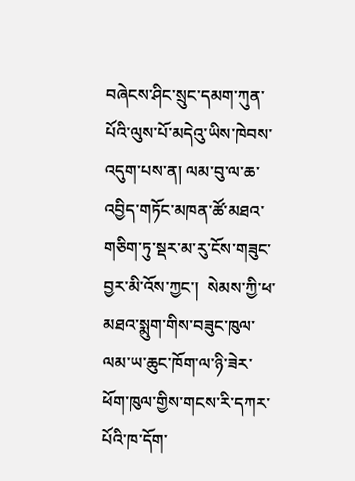བཞེངས་ཤིང་སྲུང་དམག་ཀུན་པོའི་ལུས་པོ་མདེའུ་ཡིས་ཁེབས་འདུག་པས་ན། ལམ་བུ་ལ་ཆ་འབྱིད་གཏོང་མཁན་ཚོ་མཐའ་གཅིག་ཏུ་སྡར་མ་རུ་ངོས་གཟུང་བྱར་མི་འོས་ཀྱང་།  སེམས་ཀྱི་ཕ་མཐའ་སྨུག་གིས་བཟུང་ཁུལ་ལམ་ཡ་ཆུང་ཁོག་ལ་ཉི་ཟེར་ཕོག་ཁུལ་གྱིས་གངས་རི་དཀར་པོའི་ཁ་དོག་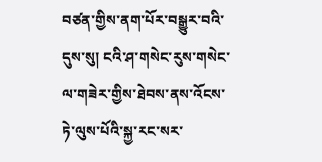བཙན་གྱིས་ནག་པོར་བསྒྱུར་བའི་དུས་སུ། ངའི་ཤ་གསེང་རུས་གསེང་ལ་གཟེར་གྱིས་ཐེབས་ནས་འོངས་ཏེ་ལུས་པོའི་སྐྱ་རང་སར་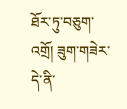ཐོར་ཏུ་བཅུག་འགྲོ། ཟུག་གཟེར་དེ་ནི་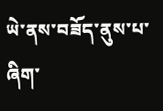ཡེ་ནས་བཟོད་ནུས་པ་ཞིག་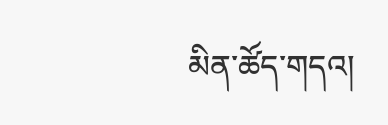མིན་ཚོད་གདའ།